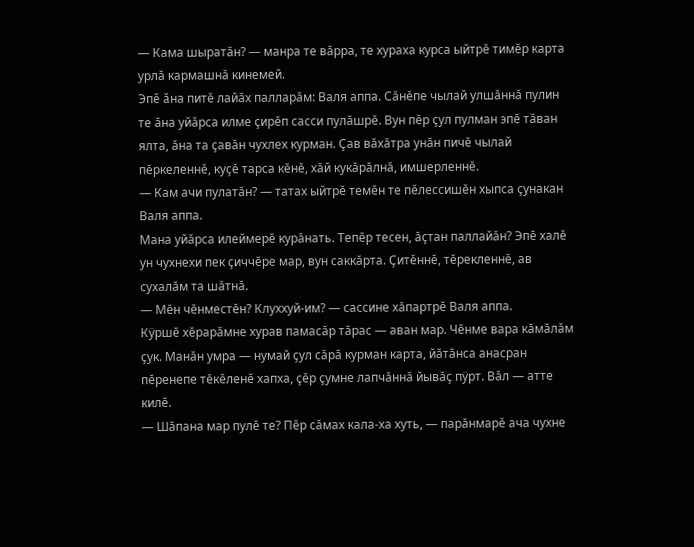— Кама шыратăн? — манра те вăрра, те хураха курса ыйтрĕ тимĕр карта урлă кармашнă кинемей.
Эпĕ ăна питĕ лайăх палларăм: Валя аппа. Сăнĕпе чылай улшăннă пулин те ăна уйăрса илме çирĕп сасси пулăшрĕ. Вун пĕр çул пулман эпĕ тăван ялта, ăна та çавăн чухлех курман. Çав вăхăтра унăн пичĕ чылай пĕркеленнĕ, куçĕ тарса кĕнĕ, хăй кукăрăлнă, имшерленнĕ.
— Кам ачи пулатăн? — татах ыйтрĕ темĕн те пĕлессишĕн хыпса çунакан Валя аппа.
Мана уйăрса илеймерĕ курăнать. Тепĕр тесен, ăçтан паллайăн? Эпĕ халĕ ун чухнехи пек çиччĕре мар, вун саккăрта. Çитĕннĕ, тĕрекленнĕ, ав сухалăм та шăтнă.
— Мĕн чĕнместĕн? Клуххуй-им? — сассине хăпартрĕ Валя аппа.
Кÿршĕ хĕрарăмне хурав памасăр тăрас — аван мар. Чĕнме вара кăмăлăм çук. Манăн умра — нумай çул сăрă курман карта, йăтăнса анасран пĕренепе тĕкĕленĕ хапха, çĕр çумне лапчăннă йывăç пÿрт. Вăл — атте килĕ.
— Шăпана мар пулĕ те? Пĕр сăмах кала-ха хуть, — парăнмарĕ ача чухне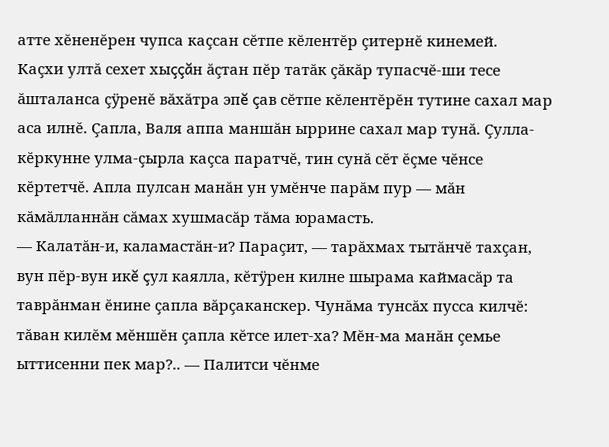атте хĕненĕрен чупса каçсан сĕтпе кĕлентĕр çитернĕ кинемей.
Каçхи ултă сехет хыççăн ăçтан пĕр татăк çăкăр тупасчĕ-ши тесе ăшталанса çÿренĕ вăхăтра эпĕ çав сĕтпе кĕлентĕрĕн тутине сахал мар аса илнĕ. Çапла, Валя аппа маншăн ыррине сахал мар тунă. Çулла-кĕркунне улма-çырла каçса паратчĕ, тин сунă сĕт ĕçме чĕнсе кĕртетчĕ. Апла пулсан манăн ун умĕнче парăм пур — мăн кăмăлланнăн сăмах хушмасăр тăма юрамасть.
— Калатăн-и, каламастăн-и? Параçит, — тарăхмах тытăнчĕ тахçан, вун пĕр-вун икĕ çул каялла, кĕтÿрен килне шырама каймасăр та таврăнман ĕнине çапла вăрçаканскер. Чунăма тунсăх пусса килчĕ: тăван килĕм мĕншĕн çапла кĕтсе илет-ха? Мĕн-ма манăн çемье ыттисенни пек мар?.. — Палитси чĕнме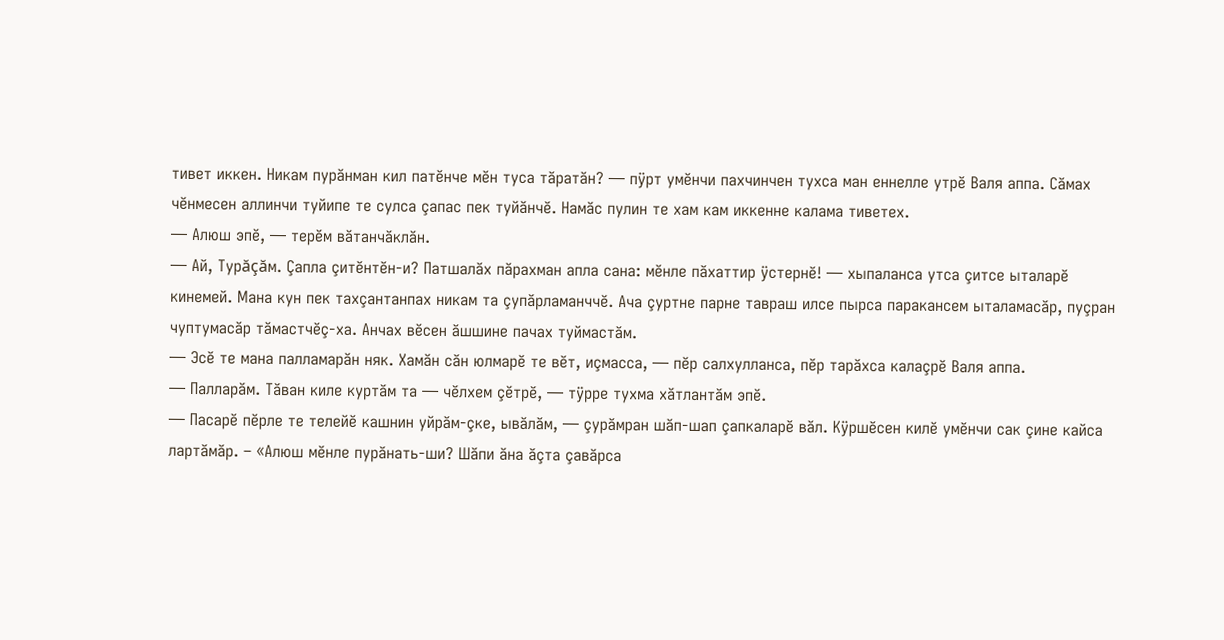тивет иккен. Никам пурăнман кил патĕнче мĕн туса тăратăн? — пÿрт умĕнчи пахчинчен тухса ман еннелле утрĕ Валя аппа. Сăмах чĕнмесен аллинчи туйипе те сулса çапас пек туйăнчĕ. Намăс пулин те хам кам иккенне калама тиветех.
— Алюш эпĕ, — терĕм вăтанчăклăн.
— Ай, Турăçăм. Çапла çитĕнтĕн-и? Патшалăх пăрахман апла сана: мĕнле пăхаттир ÿстернĕ! — хыпаланса утса çитсе ыталарĕ кинемей. Мана кун пек тахçантанпах никам та çупăрламанччĕ. Ача çуртне парне тавраш илсе пырса паракансем ыталамасăр, пуçран чуптумасăр тăмастчĕç-ха. Анчах вĕсен ăшшине пачах туймастăм.
— Эсĕ те мана палламарăн няк. Хамăн сăн юлмарĕ те вĕт, иçмасса, — пĕр салхулланса, пĕр тарăхса калаçрĕ Валя аппа.
— Палларăм. Тăван киле куртăм та — чĕлхем çĕтрĕ, — тÿрре тухма хăтлантăм эпĕ.
— Пасарĕ пĕрле те телейĕ кашнин уйрăм-çке, ывăлăм, — çурăмран шăп-шап çапкаларĕ вăл. Кÿршĕсен килĕ умĕнчи сак çине кайса лартăмăр. – «Алюш мĕнле пурăнать-ши? Шăпи ăна ăçта çавăрса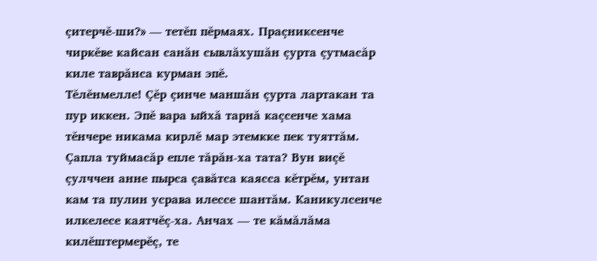çитерчĕ-ши?» — тетĕп пĕрмаях. Праçниксенче чиркĕве кайсан санăн сывлăхушăн çурта çутмасăр киле таврăнса курман эпĕ.
Тĕлĕнмелле! Çĕр çинче маншăн çурта лартакан та пур иккен. Эпĕ вара ыйхă тарнă каçсенче хама тĕнчере никама кирлĕ мар этемкке пек туяттăм. Çапла туймасăр епле тăрăн-ха тата? Вун виçĕ çулччен анне пырса çавăтса каясса кĕтрĕм, унтан кам та пулин усрава илессе шантăм. Каникулсенче илкелесе каятчĕç-ха. Анчах — те кăмăлăма килĕштермерĕç, те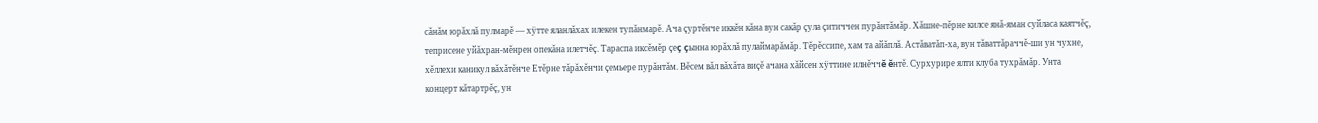сăнăм юрăхлă пулмарĕ — хÿтте яланлăхах илекен тупăнмарĕ. Ача çуртĕнче иккĕн кăна вун сакăр çула çитиччен пурăнтăмăр. Хăшне-пĕрне килсе янă-яман суйласа каятчĕç, теприсене уйăхран-мĕнрен опекăна илетчĕç. Тараспа иксĕмĕр çеç çынна юрăхлă пулаймарăмăр. Тĕрĕссипе, хам та айăплă. Астăватăп-ха, вун тăваттăраччĕ-ши ун чухне, хĕллехи каникул вăхăтĕнче Етĕрне тăрăхĕнчи çемьере пурăнтăм. Вĕсем вăл вăхăта виçĕ ачана хăйсен хÿттине илнĕччĕ ĕнтĕ. Сурхурире ялти клуба тухрăмăр. Унта концерт кăтартрĕç, ун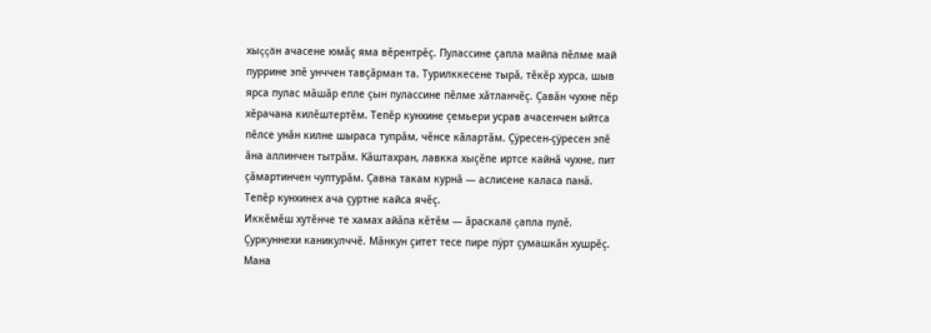хыççăн ачасене юмăç яма вĕрентрĕç. Пулассине çапла майпа пĕлме май пуррине эпĕ унччен тавçăрман та. Турилккесене тырă, тĕкĕр хурса, шыв ярса пулас мăшăр епле çын пулассине пĕлме хăтланчĕç. Çавăн чухне пĕр хĕрачана килĕштертĕм. Тепĕр кунхине çемьери усрав ачасенчен ыйтса пĕлсе унăн килне шыраса тупрăм, чĕнсе кăлартăм. Çÿресен-çÿресен эпĕ ăна аллинчен тытрăм. Кăштахран, лавкка хыçĕпе иртсе кайнă чухне, пит çăмартинчен чуптурăм. Çавна такам курнă — аслисене каласа панă. Тепĕр кунхинех ача çуртне кайса ячĕç.
Иккĕмĕш хутĕнче те хамах айăпа кĕтĕм — ăраскалĕ çапла пулĕ. Çуркуннехи каникулччĕ. Мăнкун çитет тесе пире пÿрт çумашкăн хушрĕç. Мана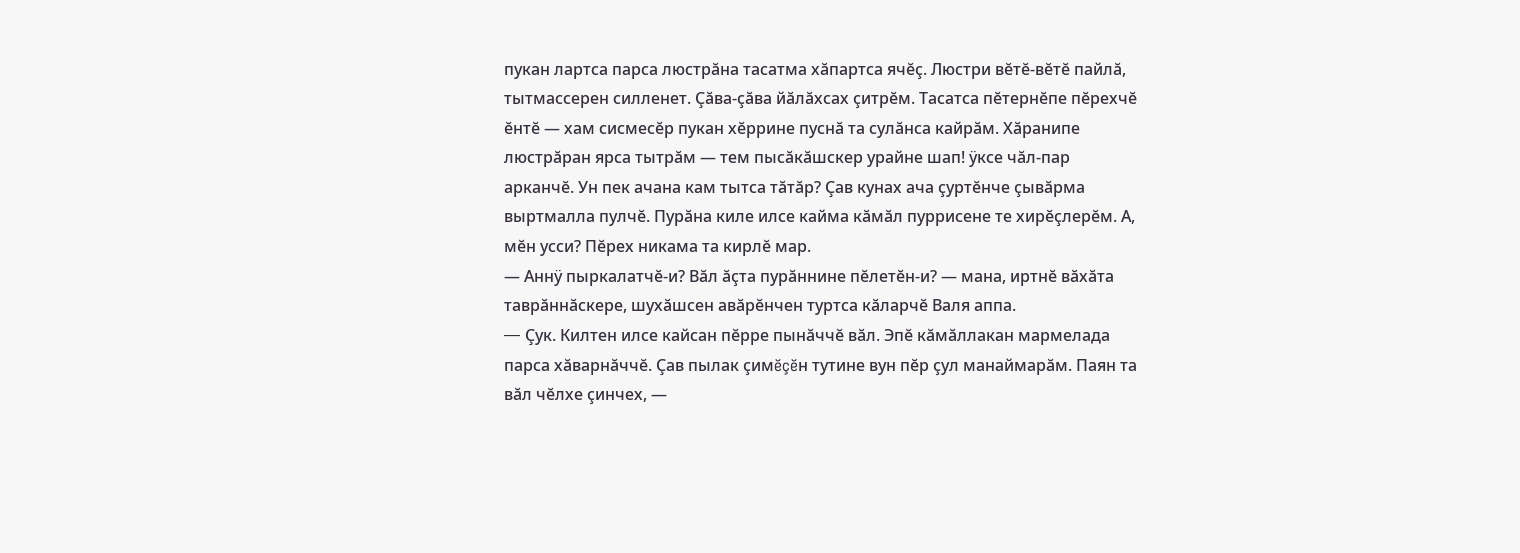пукан лартса парса люстрăна тасатма хăпартса ячĕç. Люстри вĕтĕ-вĕтĕ пайлă, тытмассерен силленет. Çăва-çăва йăлăхсах çитрĕм. Тасатса пĕтернĕпе пĕрехчĕ ĕнтĕ — хам сисмесĕр пукан хĕррине пуснă та сулăнса кайрăм. Хăранипе люстрăран ярса тытрăм — тем пысăкăшскер урайне шап! ÿксе чăл-пар арканчĕ. Ун пек ачана кам тытса тăтăр? Çав кунах ача çуртĕнче çывăрма выртмалла пулчĕ. Пурăна киле илсе кайма кăмăл пуррисене те хирĕçлерĕм. А, мĕн усси? Пĕрех никама та кирлĕ мар.
— Аннÿ пыркалатчĕ-и? Вăл ăçта пурăннине пĕлетĕн-и? — мана, иртнĕ вăхăта таврăннăскере, шухăшсен авăрĕнчен туртса кăларчĕ Валя аппа.
— Çук. Килтен илсе кайсан пĕрре пынăччĕ вăл. Эпĕ кăмăллакан мармелада парса хăварнăччĕ. Çав пылак çимĕçĕн тутине вун пĕр çул манаймарăм. Паян та вăл чĕлхе çинчех, —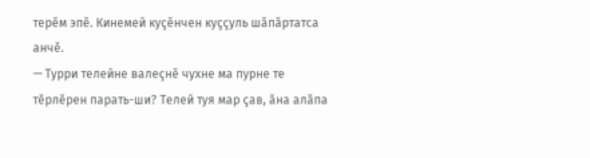терĕм эпĕ. Кинемей куçĕнчен куççуль шăпăртатса анчĕ.
— Турри телейне валеçнĕ чухне ма пурне те тĕрлĕрен парать-ши? Телей туя мар çав, ăна алăпа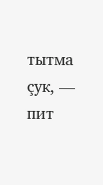тытма çук, — пит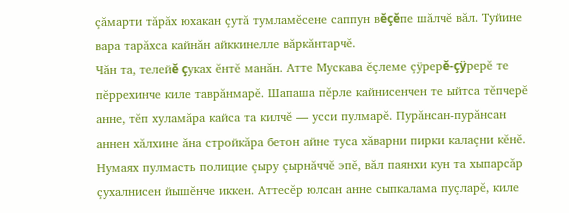çăмарти тăрăх юхакан çутă тумламĕсене саппун вĕçĕпе шăлчĕ вăл. Туйине вара тарăхса кайнăн айккинелле вăркăнтарчĕ.
Чăн та, телейĕ çуках ĕнтĕ манăн. Атте Мускава ĕçлеме çÿрерĕ-çÿрерĕ те пĕррехинче киле таврăнмарĕ. Шапаша пĕрле кайнисенчен те ыйтса тĕпчерĕ анне, тĕп хуламăра кайса та килчĕ — усси пулмарĕ. Пурăнсан-пурăнсан аннен хăлхине ăна стройкăра бетон айне туса хăварни пирки калаçни кĕнĕ. Нумаях пулмасть полицие çыру çырнăччĕ эпĕ, вăл паянхи кун та хыпарсăр çухалнисен йышĕнче иккен. Аттесĕр юлсан анне сыпкалама пуçларĕ, киле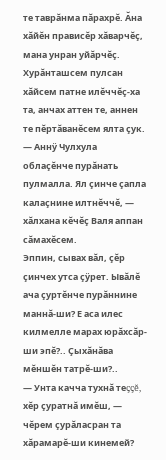те таврăнма пăрахрĕ. Ăна хăйĕн прависĕр хăварчĕç, мана унран уйăрчĕç. Хурăнташсем пулсан хăйсем патне илĕччĕç-ха та, анчах аттен те, аннен те пĕртăванĕсем ялта çук.
— Аннÿ Чулхула облаçĕнче пурăнать пулмалла. Ял çинче çапла калаçнине илтнĕччĕ, — хăлхана кĕчĕç Валя аппан сăмахĕсем.
Эппин, сывах вăл, çĕр çинчех утса çÿрет. Ывăлĕ ача çуртĕнче пурăннине маннă-ши? Е аса илес килмелле марах юрăхсăр-ши эпĕ?.. Çыхăнăва мĕншĕн татрĕ-ши?..
— Унта качча тухнă теççĕ, хĕр çуратнă имĕш, — чĕрем çурăласран та хăрамарĕ-ши кинемей?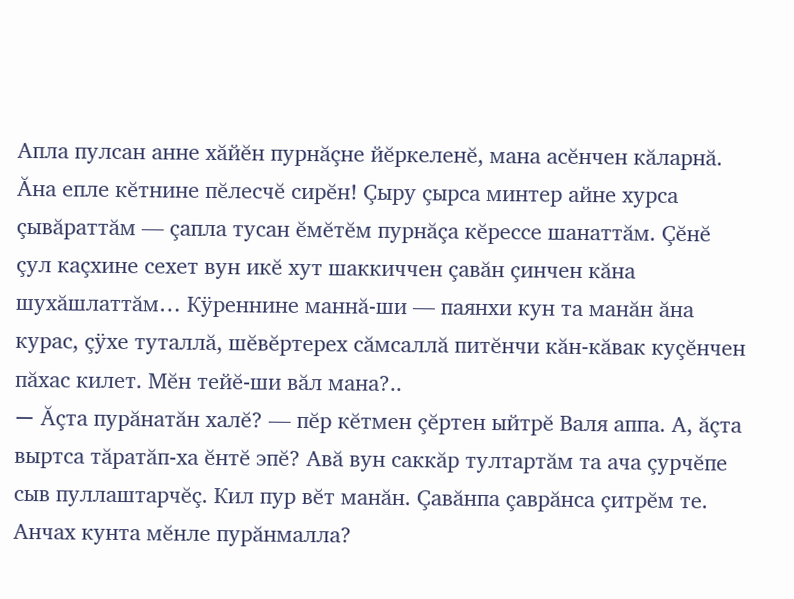Апла пулсан анне хăйĕн пурнăçне йĕркеленĕ, мана асĕнчен кăларнă. Ăна епле кĕтнине пĕлесчĕ сирĕн! Çыру çырса минтер айне хурса çывăраттăм — çапла тусан ĕмĕтĕм пурнăçа кĕрессе шанаттăм. Çĕнĕ çул каçхине сехет вун икĕ хут шаккиччен çавăн çинчен кăна шухăшлаттăм… Кÿреннине маннă-ши — паянхи кун та манăн ăна курас, çÿхе туталлă, шĕвĕртерех сăмсаллă питĕнчи кăн-кăвак куçĕнчен пăхас килет. Мĕн тейĕ-ши вăл мана?..
— Ăçта пурăнатăн халĕ? — пĕр кĕтмен çĕртен ыйтрĕ Валя аппа. А, ăçта выртса тăратăп-ха ĕнтĕ эпĕ? Авă вун саккăр тултартăм та ача çурчĕпе сыв пуллаштарчĕç. Кил пур вĕт манăн. Çавăнпа çаврăнса çитрĕм те. Анчах кунта мĕнле пурăнмалла?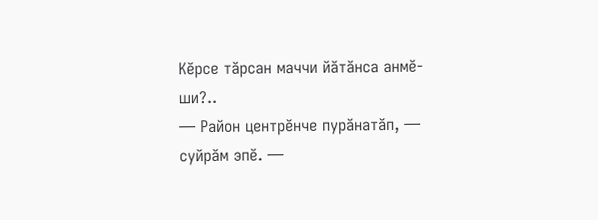Кĕрсе тăрсан маччи йăтăнса анмĕ-ши?..
— Район центрĕнче пурăнатăп, — суйрăм эпĕ. —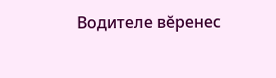Водителе вĕренес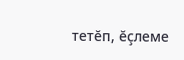тетĕп, ĕçлеме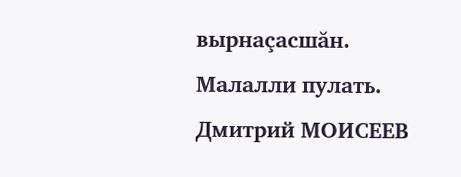вырнаçасшăн.
Малалли пулать.
Дмитрий МОИСЕЕВ